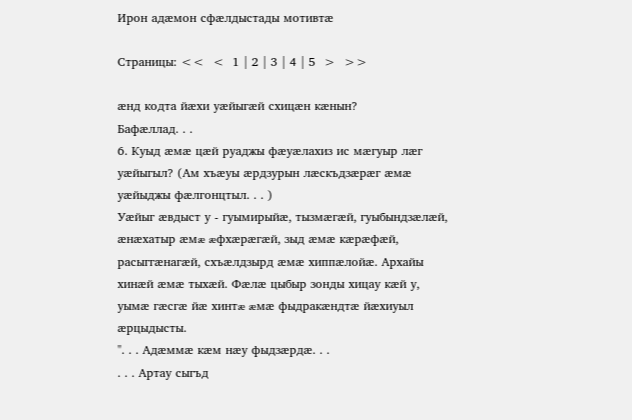Ирон адæмон сфæлдыстады мотивтæ

Страницы: <<  <  1 | 2 | 3 | 4 | 5  >  >>

æнд кодта йæхи уæйыгæй схицæн кæнын?
Бафæллад. . .
6. Куыд æмæ цæй руаджы фæуæлахиз ис мæгуыр лæг уæйыгыл? (Ам хъæуы æрдзурын лæскъдзæрæг æмæ уæйыджы фæлгонцтыл. . . )
Уæйыг æвдыст у - гуымирыйæ, тызмæгæй, гуыбындзæлæй, æнæхатыр æмæ æфхæрæгæй, зыд æмæ кæрæфæй, расыггæнагæй, схъæлдзырд æмæ хиппæлойæ. Архайы хинæй æмæ тыхæй. Фæлæ цыбыр зонды хицау кæй у, уымæ гæсгæ йæ хинтæ æмæ фыдракæндтæ йæхиуыл æрцыдысты.
". . . Адæммæ кæм нæу фыдзæрдæ. . .
. . . Артау сыгъд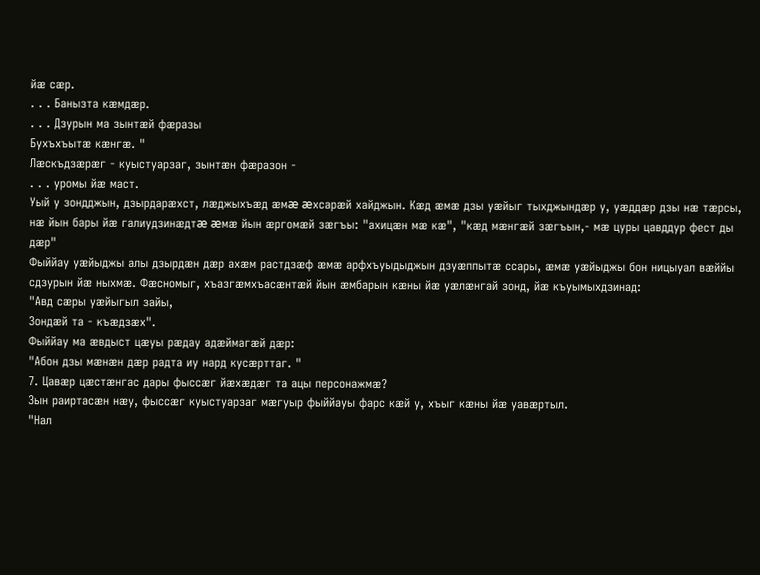йæ сæр.
. . . Банызта кæмдæр.
. . . Дзурын ма зынтæй фæразы
Бухъхъытæ кæнгæ. "
Лæскъдзæрæг - куыстуарзаг, зынтæн фæразон -
. . . уромы йæ маст.
Уый у зондджын, дзырдарæхст, лæджыхъæд æмæ æхсарæй хайджын. Кæд æмæ дзы уæйыг тыхджындæр у, уæддæр дзы нæ тæрсы, нæ йын бары йæ галиудзинæдтæ æмæ йын æргомæй зæгъы: "ахицæн мæ кæ", "кæд мæнгæй зæгъын,- мæ цуры цавддур фест ды дæр"
Фыййау уæйыджы алы дзырдæн дæр ахæм растдзæф æмæ арфхъуыдыджын дзуæппытæ ссары, æмæ уæйыджы бон ницыуал вæййы сдзурын йæ ныхмæ. Фæсномыг, хъазгæмхъасæнтæй йын æмбарын кæны йæ уæлæнгай зонд, йæ къуымыхдзинад:
"Авд сæры уæйыгыл зайы,
Зондæй та - къæдзæх".
Фыййау ма æвдыст цæуы рæдау адæймагæй дæр:
"Абон дзы мæнæн дæр радта иу нард кусæрттаг. "
7. Цавæр цæстæнгас дары фыссæг йæхæдæг та ацы персонажмæ?
Зын раиртасæн нæу, фыссæг куыстуарзаг мæгуыр фыййауы фарс кæй у, хъыг кæны йæ уавæртыл.
"Нал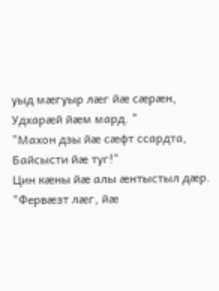уыд мæгуыр лæг йæ сæрæн,
Удхарæй йæм мард. "
"Махон дзы йæ сæфт ссардта,
Байсысти йæ туг!"
Цин кæны йæ алы æнтыстыл дæр.
"Фервæзт лæг, йæ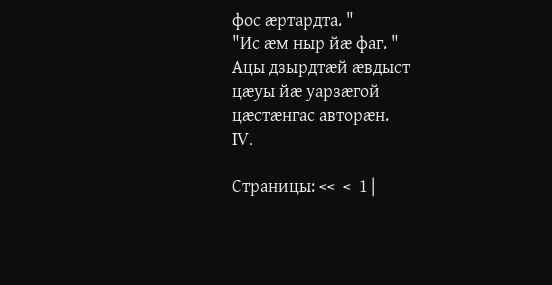фос æртардта. "
"Ис æм ныр йæ фаг. "
Ацы дзырдтæй æвдыст цæуы йæ уарзæгой цæстæнгас авторæн.
IV.

Страницы: <<  <  1 |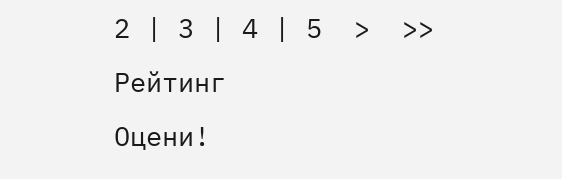2 | 3 | 4 | 5  >  >>
Рейтинг
Оцени!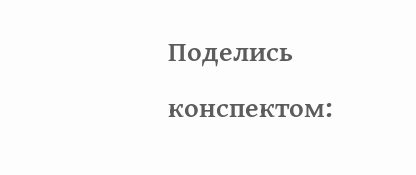Поделись конспектом: